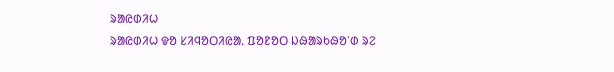ᱨᱟᱭᱰᱤᱦ
ᱨᱟᱭᱰᱤᱦ ᱫᱚ ᱥᱤᱧᱚᱛᱤᱭᱟᱹ ᱯᱚᱱᱚᱛ ᱡᱷᱟᱨᱠᱷᱚᱸᱰ ᱨᱮ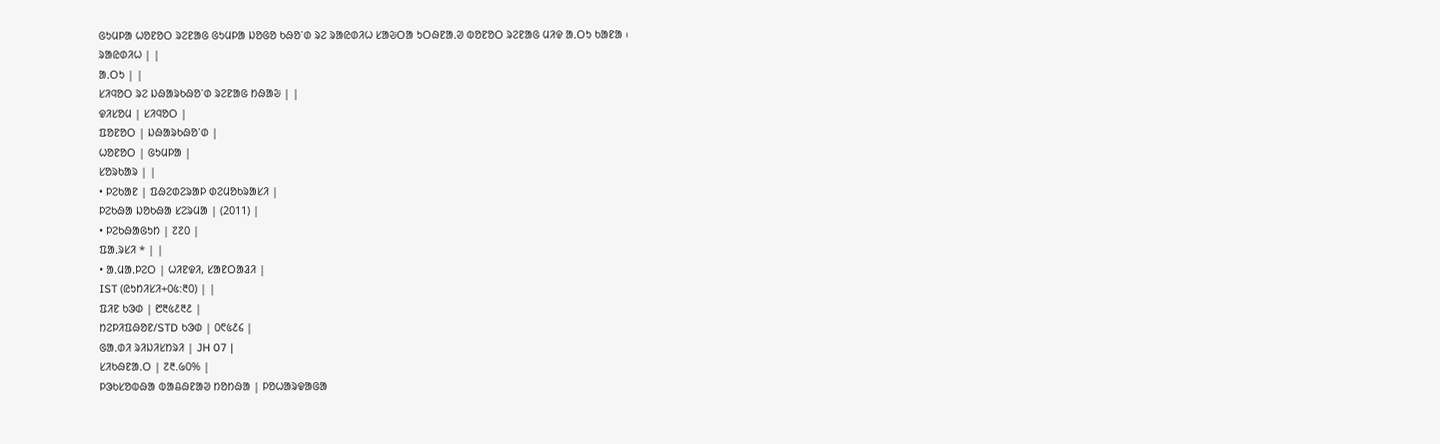ᱜᱩᱢᱞᱟ ᱦᱚᱱᱚᱛ ᱨᱮᱱᱟᱜ ᱜᱩᱢᱞᱟ ᱡᱚᱜᱚ ᱠᱷᱚᱸᱰ ᱨᱮ ᱨᱟᱭᱰᱤᱦ ᱥᱟᱶᱛᱟ ᱩᱛᱷᱱᱟᱹᱣ ᱵᱚᱱᱚᱛ ᱨᱮᱱᱟᱜ ᱢᱤᱫ ᱟᱹᱛᱩ ᱠᱟᱱᱟ ᱾
ᱨᱟᱭᱰᱤᱦ | |
ᱟᱹᱛᱩ | |
ᱥᱤᱧᱚᱛ ᱨᱮ ᱡᱷᱟᱨᱠᱷᱚᱸᱰ ᱨᱮᱱᱟᱜ ᱴᱷᱟᱶ | |
ᱫᱤᱥᱚᱢ | ᱥᱤᱧᱚᱛ |
ᱯᱚᱱᱚᱛ | ᱡᱷᱟᱨᱠᱷᱚᱸᱰ |
ᱦᱚᱱᱚᱛ | ᱜᱩᱢᱞᱟ |
ᱥᱚᱨᱠᱟᱨ | |
• ᱞᱮᱠᱟᱱ | ᱯᱷᱮᱰᱮᱨᱟᱞ ᱰᱮᱢᱚᱠᱨᱟᱥᱤ |
ᱞᱮᱠᱷᱟ ᱡᱚᱠᱷᱟ ᱥᱮᱨᱢᱟ | (2011) |
• ᱞᱮᱠᱷᱟᱜᱩᱴ | ᱗᱗᱐ |
ᱯᱟᱹᱨᱥᱤ * | |
• ᱟᱹᱢᱟᱹᱞᱮᱛ | ᱦᱤᱱᱫᱤ, ᱥᱟᱱᱛᱟᱲᱤ |
IST (ᱭᱩᱴᱤᱥᱤ+᱐᱕:᱓᱐) | |
ᱯᱤᱱ ᱠᱳᱰ | ᱘᱓᱕᱒᱓᱒ |
ᱴᱮᱞᱤᱯᱷᱚᱱ/STD ᱠᱳᱰ | ᱐᱖᱕᱒᱔ |
ᱜᱟᱹᱰᱤ ᱨᱤᱡᱤᱥᱴᱨᱤ | JH 07 |
ᱥᱤᱠᱷᱱᱟᱹᱛ | ᱗᱓.᱙᱐% |
ᱞᱳᱠᱥᱚᱵᱷᱟ ᱵᱟᱪᱷᱱᱟᱣ ᱴᱚᱴᱷᱟ | ᱞᱚᱦᱟᱨᱫᱟᱜᱟ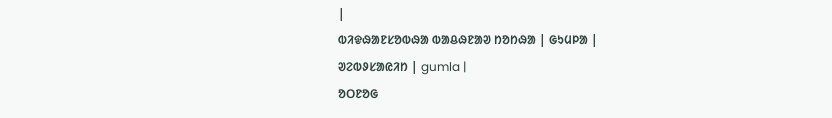|
ᱵᱤᱫᱷᱟᱱᱥᱚᱵᱷᱟ ᱵᱟᱪᱷᱱᱟᱣ ᱴᱚᱴᱷᱟ | ᱜᱩᱢᱞᱟ |
ᱣᱮᱵᱽᱥᱟᱭᱤᱴ | gumla |
ᱚᱛᱱᱚᱜ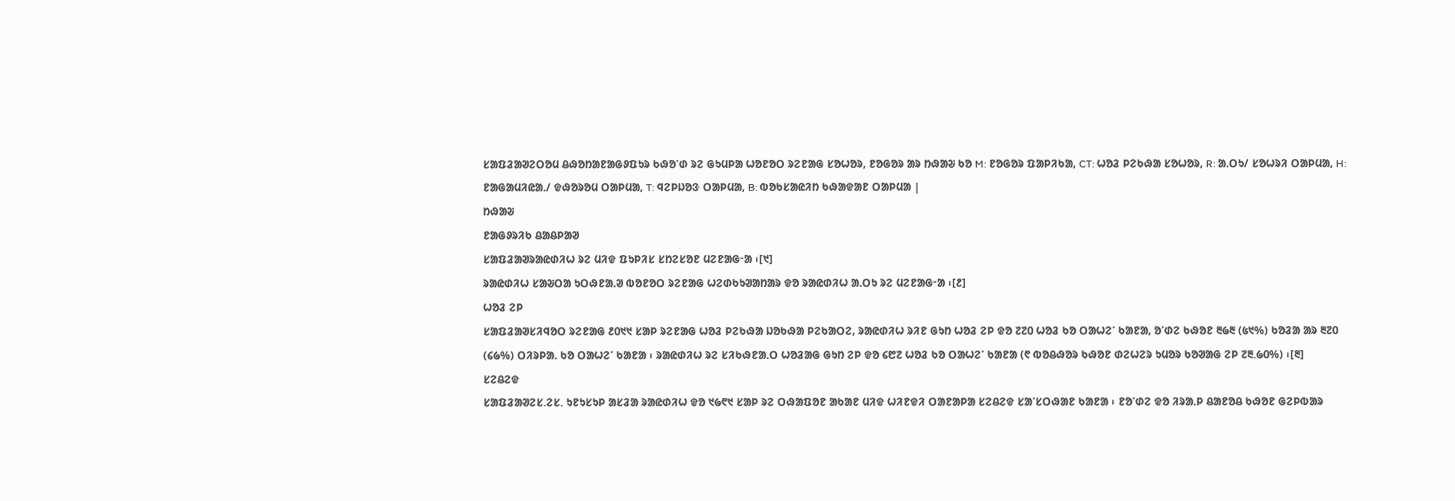ᱥᱟᱯᱲᱟᱣᱮᱛᱚᱢ ᱪᱷᱚᱴᱟᱱᱟᱜᱽᱯᱩᱨ ᱠᱷᱚᱸᱰ ᱨᱮ ᱜᱩᱢᱞᱟ ᱦᱚᱱᱚᱛ ᱨᱮᱱᱟᱜ ᱥᱚᱦᱚᱨ, ᱱᱚᱜᱚᱨ ᱟᱨ ᱴᱷᱟᱶ ᱠᱚ M: ᱱᱚᱜᱚᱨ ᱯᱟᱞᱤᱠᱟ, CT: ᱦᱚᱲ ᱞᱮᱠᱷᱟ ᱥᱚᱦᱚᱨ, R: ᱟᱹᱛᱩ/ ᱥᱚᱦᱨᱤ ᱛᱟᱞᱢᱟ, H: ᱱᱟᱜᱟᱢᱤᱭᱟᱹ/ ᱫᱷᱚᱨᱚᱢ ᱛᱟᱞᱢᱟ, T: ᱧᱮᱞᱡᱚᱝ ᱛᱟᱞᱢᱟ, B: ᱵᱚᱠᱥᱟᱭᱤᱴ ᱠᱷᱟᱫᱟᱱ ᱛᱟᱞᱢᱟ |
ᱴᱷᱟᱶ
ᱱᱟᱜᱽᱨᱤᱠ ᱪᱟᱪᱞᱟᱣ
ᱥᱟᱯᱲᱟᱣᱨᱟᱭᱰᱤᱦ ᱨᱮ ᱢᱤᱫ ᱯᱩᱞᱤᱥ ᱥᱴᱮᱥᱚᱱ ᱢᱮᱱᱟᱜᱼᱟ ᱾[᱑]
ᱨᱟᱭᱰᱤᱦ ᱥᱟᱶᱛᱟ ᱩᱛᱷᱱᱟᱹᱣ ᱵᱚᱱᱚᱛ ᱨᱮᱱᱟᱜ ᱦᱮᱰᱠᱩᱣᱟᱴᱟᱨ ᱫᱚ ᱨᱟᱭᱰᱤᱦ ᱟᱹᱛᱩ ᱨᱮ ᱢᱮᱱᱟᱜᱼᱟ ᱾[᱒]
ᱦᱚᱲ ᱮᱞ
ᱥᱟᱯᱲᱟᱣᱥᱤᱧᱚᱛ ᱨᱮᱱᱟᱜ ᱒᱐᱑᱑ ᱥᱟᱞ ᱨᱮᱱᱟᱜ ᱦᱚᱲ ᱞᱮᱠᱷᱟ ᱡᱚᱠᱷᱟ ᱞᱮᱠᱟᱛᱮ, ᱨᱟᱭᱰᱤᱦ ᱨᱤᱱ ᱜᱩᱴ ᱦᱚᱲ ᱮᱞ ᱫᱚ ᱗᱗᱐ ᱦᱚᱲ ᱠᱚ ᱛᱟᱦᱮᱸ ᱠᱟᱱᱟ, ᱚᱸᱰᱮ ᱠᱷᱚᱱ ᱓᱙᱓ (᱕᱑%) ᱠᱚᱲᱟ ᱟᱨ ᱓᱗᱐ (᱔᱙%) ᱛᱤᱨᱞᱟᱹ ᱠᱚ ᱛᱟᱦᱮᱸ ᱠᱟᱱᱟ ᱾ ᱨᱟᱭᱰᱤᱦ ᱨᱮ ᱥᱤᱠᱷᱱᱟᱹᱛ ᱦᱚᱲᱟᱜ ᱜᱩᱴ ᱮᱞ ᱫᱚ ᱔᱘᱗ ᱦᱚᱲ ᱠᱚ ᱛᱟᱦᱮᱸ ᱠᱟᱱᱟ (᱖ ᱵᱚᱪᱷᱚᱨ ᱠᱷᱚᱱ ᱰᱮᱦᱮᱨ ᱩᱢᱚᱨ ᱠᱚᱣᱟᱜ ᱮᱞ ᱗᱓.᱙᱐%) ᱾[᱓]
ᱥᱮᱪᱮᱫ
ᱥᱟᱯᱲᱟᱣᱮᱥ.ᱮᱥ. ᱩᱱᱩᱥᱩᱞ ᱟᱥᱲᱟ ᱨᱟᱭᱰᱤᱦ ᱫᱚ ᱑᱙᱖᱑ ᱥᱟᱞ ᱨᱮ ᱛᱷᱟᱯᱚᱱ ᱟᱠᱟᱱ ᱢᱤᱫ ᱦᱤᱱᱫᱤ ᱛᱟᱱᱟᱞᱟ ᱥᱮᱪᱮᱫ ᱥᱟᱸᱥᱛᱷᱟᱱ ᱠᱟᱱᱟ ᱾ ᱱᱚᱸᱰᱮ ᱫᱚ ᱤᱨᱟᱹᱞ ᱪᱟᱱᱚᱪ ᱠᱷᱚᱱ ᱜᱮᱞᱵᱟᱨ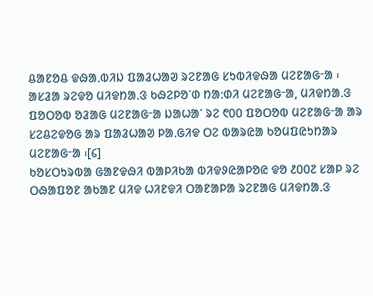ᱪᱟᱱᱚᱪ ᱫᱷᱟᱹᱵᱤᱡ ᱯᱟᱲᱦᱟᱣ ᱨᱮᱱᱟᱜ ᱥᱩᱵᱤᱫᱷᱟ ᱢᱮᱱᱟᱜᱼᱟ ᱾ ᱟᱥᱲᱟ ᱨᱮᱫᱚ ᱢᱤᱫᱴᱟᱹᱝ ᱠᱷᱮᱞᱚᱸᱰ ᱴᱟᱺᱰᱤ ᱢᱮᱱᱟᱜᱼᱟ, ᱢᱤᱫᱴᱟᱹᱝ ᱯᱚᱛᱚᱵ ᱚᱲᱟᱜ ᱢᱮᱱᱟᱜᱼᱟ ᱡᱟᱦᱟᱸ ᱨᱮ ᱖᱐᱐ ᱯᱚᱛᱚᱵ ᱢᱮᱱᱟᱜᱼᱟ ᱟᱨ ᱥᱮᱪᱮᱫᱚᱜ ᱟᱨ ᱯᱟᱲᱦᱟᱣ ᱞᱟᱹᱜᱤᱫ ᱛᱮ ᱵᱟᱨᱭᱟ ᱠᱚᱢᱯᱭᱩᱴᱟᱨ ᱢᱮᱱᱟᱜᱼᱟ ᱾[᱔]
ᱠᱚᱥᱛᱩᱨᱵᱟ ᱜᱟᱱᱫᱷᱤ ᱵᱟᱞᱤᱠᱟ ᱵᱤᱫᱽᱭᱟᱞᱚᱭ ᱫᱚ ᱒᱐᱐᱗ ᱥᱟᱞ ᱨᱮ ᱛᱷᱟᱯᱚᱱ ᱟᱠᱟᱱ ᱢᱤᱫ ᱦᱤᱱᱫᱤ ᱛᱟᱱᱟᱞᱟ ᱨᱮᱱᱟᱜ ᱢᱤᱫᱴᱟᱹᱝ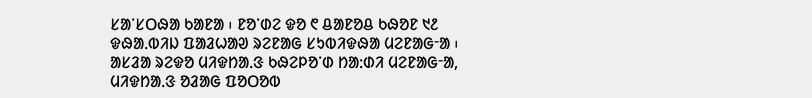ᱥᱟᱸᱥᱛᱷᱟ ᱠᱟᱱᱟ ᱾ ᱱᱚᱸᱰᱮ ᱫᱚ ᱖ ᱪᱟᱱᱚᱪ ᱠᱷᱚᱱ ᱑᱒ ᱫᱷᱟᱹᱵᱤᱡ ᱯᱟᱲᱦᱟᱣ ᱨᱮᱱᱟᱜ ᱥᱩᱵᱤᱫᱷᱟ ᱢᱮᱱᱟᱜᱼᱟ ᱾ ᱟᱥᱲᱟ ᱨᱮᱫᱚ ᱢᱤᱫᱴᱟᱹᱝ ᱠᱷᱮᱞᱚᱸᱰ ᱴᱟᱺᱰᱤ ᱢᱮᱱᱟᱜᱼᱟ, ᱢᱤᱫᱴᱟᱹᱝ ᱚᱲᱟᱜ ᱯᱚᱛᱚᱵ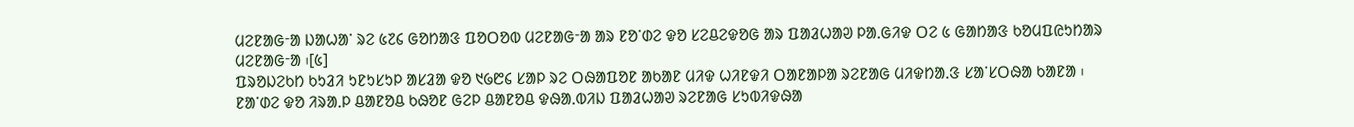ᱢᱮᱱᱟᱜᱼᱟ ᱡᱟᱦᱟᱸ ᱨᱮ ᱕᱗᱔ ᱜᱚᱴᱟᱝ ᱯᱚᱛᱚᱵ ᱢᱮᱱᱟᱜᱼᱟ ᱟᱨ ᱱᱚᱸᱰᱮ ᱫᱚ ᱥᱮᱪᱮᱫᱚᱜ ᱟᱨ ᱯᱟᱲᱦᱟᱣ ᱞᱟᱹᱜᱤᱫ ᱛᱮ ᱕ ᱜᱟᱴᱟᱝ ᱠᱚᱢᱯᱭᱩᱴᱟᱨ ᱢᱮᱱᱟᱜᱼᱟ ᱾[᱕]
ᱯᱨᱚᱡᱮᱠᱴ ᱠᱩᱲᱤ ᱩᱱᱩᱥᱩᱞ ᱟᱥᱲᱟ ᱫᱚ ᱑᱙᱘᱔ ᱥᱟᱞ ᱨᱮ ᱛᱷᱟᱯᱚᱱ ᱟᱠᱟᱱ ᱢᱤᱫ ᱦᱤᱱᱫᱤ ᱛᱟᱱᱟᱞᱟ ᱨᱮᱱᱟᱜ ᱢᱤᱫᱴᱟᱹᱝ ᱥᱟᱸᱥᱛᱷᱟ ᱠᱟᱱᱟ ᱾ ᱱᱟᱸᱰᱮ ᱫᱚ ᱤᱨᱟᱹᱞ ᱪᱟᱱᱚᱪ ᱠᱷᱚᱱ ᱜᱮᱞ ᱪᱟᱱᱚᱪ ᱫᱷᱟᱹᱵᱤᱡ ᱯᱟᱲᱦᱟᱣ ᱨᱮᱱᱟᱜ ᱥᱩᱵᱤᱫᱷᱟ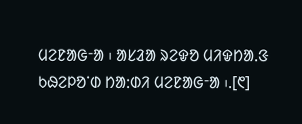ᱢᱮᱱᱟᱜᱼᱟ ᱾ ᱟᱥᱲᱟ ᱨᱮᱫᱚ ᱢᱤᱫᱴᱟᱹᱝ ᱠᱷᱮᱞᱚᱸᱰ ᱴᱟᱺᱰᱤ ᱢᱮᱱᱟᱜᱼᱟ ᱾.[᱖]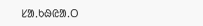ᱥᱟᱹᱠᱷᱭᱟᱹᱛ